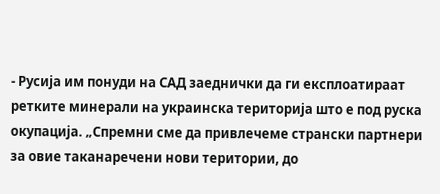- Русија им понуди на САД заеднички да ги експлоатираат ретките минерали на украинска територија што е под руска окупација. „Спремни сме да привлечеме странски партнери за овие таканаречени нови територии, до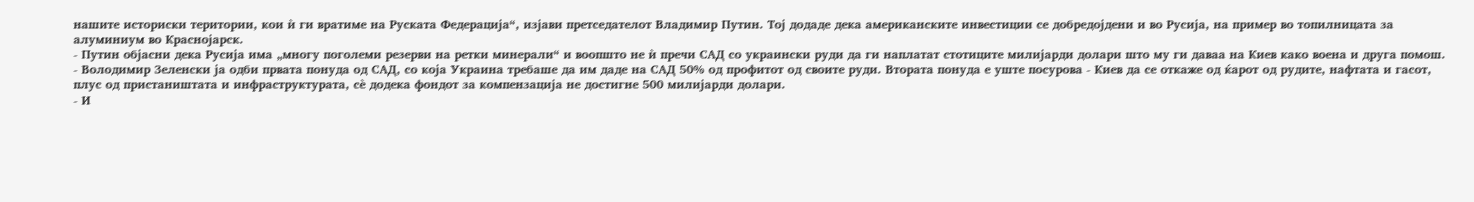нашите историски територии, кои ѝ ги вратиме на Руската Федерација“, изјави претседателот Владимир Путин. Тој додаде дека американските инвестиции се добредојдени и во Русија, на пример во топилницата за алуминиум во Краснојарск.
- Путин објасни дека Русија има „многу поголеми резерви на ретки минерали“ и воопшто не ѝ пречи САД со украински руди да ги наплатат стотиците милијарди долари што му ги даваа на Киев како воена и друга помош.
- Володимир Зеленски ја одби првата понуда од САД, со која Украина требаше да им даде на САД 50% од профитот од своите руди. Втората понуда е уште посурова - Киев да се откаже од ќарот од рудите, нафтата и гасот, плус од пристаништата и инфраструктурата, сè додека фондот за компензација не достигне 500 милијарди долари.
- И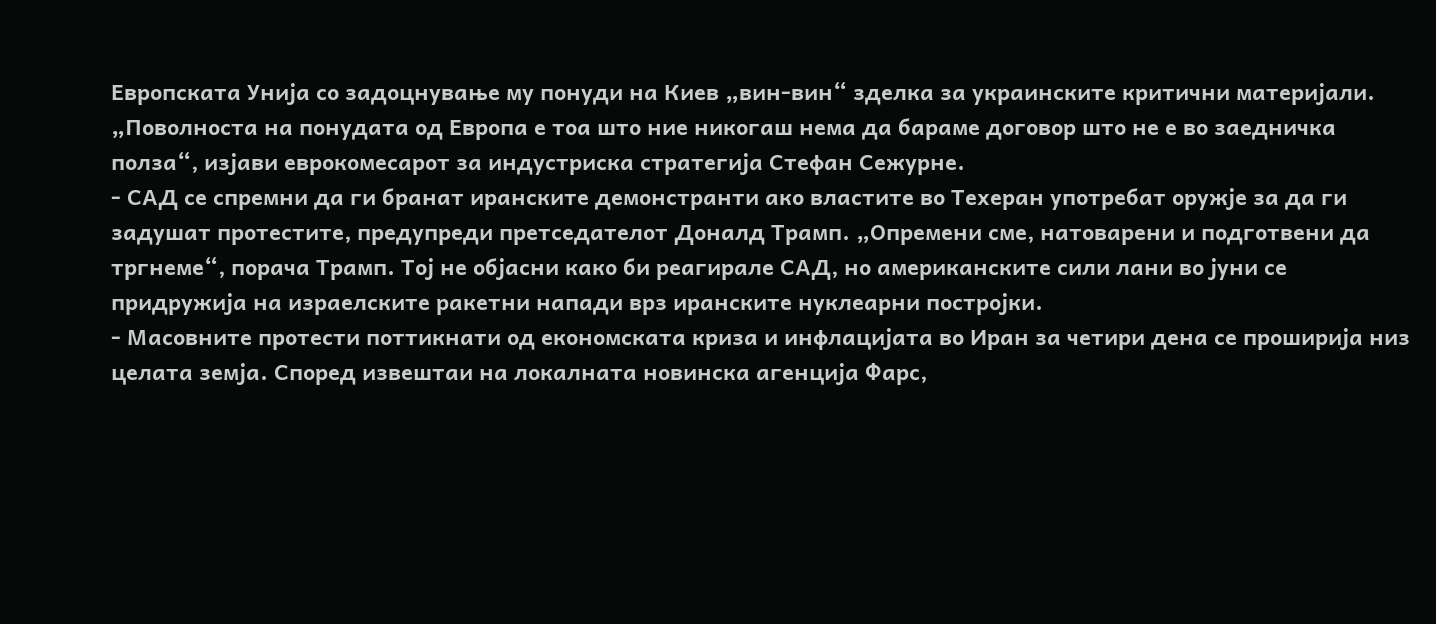Европската Унија со задоцнување му понуди на Киев „вин-вин“ зделка за украинските критични материјали. „Поволноста на понудата од Европа е тоа што ние никогаш нема да бараме договор што не е во заедничка полза“, изјави еврокомесарот за индустриска стратегија Стефан Сежурне.
- САД се спремни да ги бранат иранските демонстранти ако властите во Техеран употребат оружје за да ги задушат протестите, предупреди претседателот Доналд Трамп. „Опремени сме, натоварени и подготвени да тргнеме“, порача Трамп. Тој не објасни како би реагирале САД, но американските сили лани во јуни се придружија на израелските ракетни напади врз иранските нуклеарни постројки.
- Масовните протести поттикнати од економската криза и инфлацијата во Иран за четири дена се проширија низ целата земја. Според извештаи на локалната новинска агенција Фарс,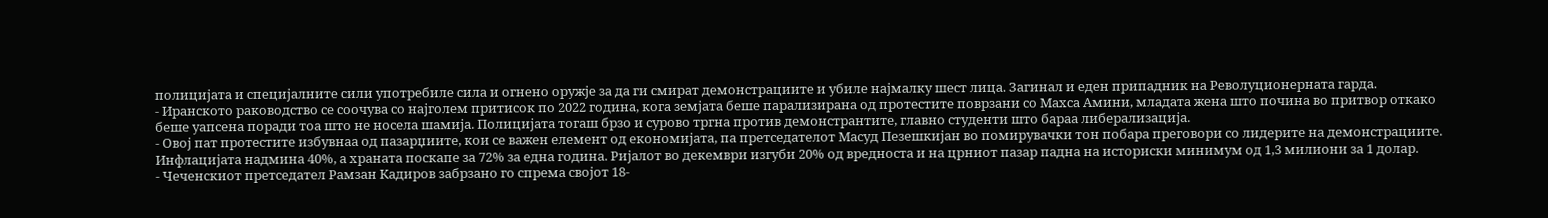полицијата и специјалните сили употребиле сила и огнено оружје за да ги смират демонстрациите и убиле најмалку шест лица. Загинал и еден припадник на Револуционерната гарда.
- Иранското раководство се соочува со најголем притисок по 2022 година, кога земјата беше парализирана од протестите поврзани со Махса Амини, младата жена што почина во притвор откако беше уапсена поради тоа што не носела шамија. Полицијата тогаш брзо и сурово тргна против демонстрантите, главно студенти што бараа либерализација.
- Овој пат протестите избувнаа од пазарџиите, кои се важен елемент од економијата, па претседателот Масуд Пезешкијан во помирувачки тон побара преговори со лидерите на демонстрациите. Инфлацијата надмина 40%, а храната поскапе за 72% за една година. Ријалот во декември изгуби 20% од вредноста и на црниот пазар падна на историски минимум од 1,3 милиони за 1 долар.
- Чеченскиот претседател Рамзан Кадиров забрзано го спрема својот 18-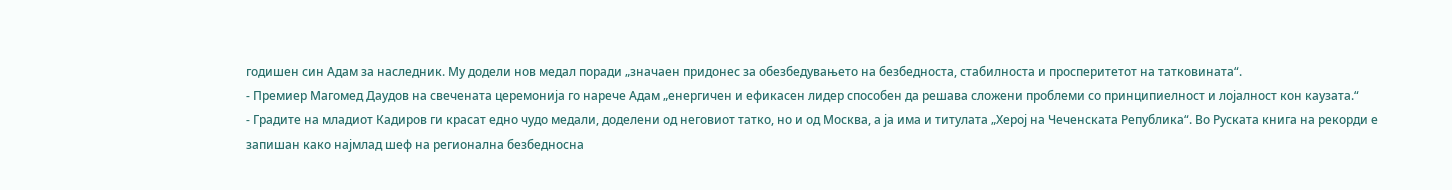годишен син Адам за наследник. Му додели нов медал поради „значаен придонес за обезбедувањето на безбедноста, стабилноста и просперитетот на татковината“.
- Премиер Магомед Даудов на свечената церемонија го нарече Адам „енергичен и ефикасен лидер способен да решава сложени проблеми со принципиелност и лојалност кон каузата.“
- Градите на младиот Кадиров ги красат едно чудо медали, доделени од неговиот татко, но и од Москва, а ја има и титулата „Херој на Чеченската Република“. Во Руската книга на рекорди е запишан како најмлад шеф на регионална безбедносна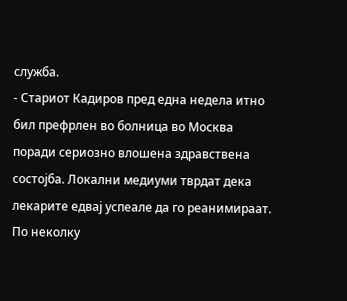служба.
- Стариот Кадиров пред една недела итно бил префрлен во болница во Москва поради сериозно влошена здравствена состојба. Локални медиуми тврдат дека лекарите едвај успеале да го реанимираат. По неколку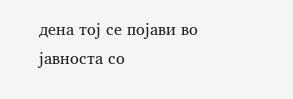дена тој се појави во јавноста со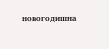новогодишна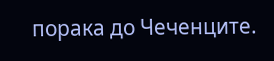порака до Чеченците.